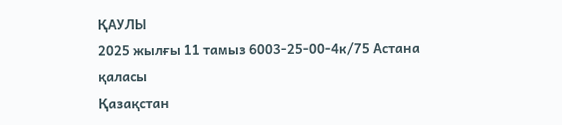ҚАУЛЫ
2025 жылғы 11 тамыз 6003-25-00-4к/75 Астана қаласы
Қазақстан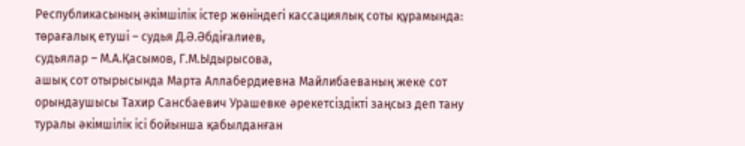Республикасының әкімшілік істер жөніндегі кассациялық соты құрамында:
төрағалық етуші – судья Д.Ә.Әбдіғалиев,
судьялар – М.А.Қасымов, Г.М.Ыдырысова,
ашық сот отырысында Марта Аллабердиевна Майлибаеваның жеке сот орындаушысы Тахир Сансбаевич Урашевке әрекетсіздікті заңсыз деп тану туралы әкімшілік ісі бойынша қабылданған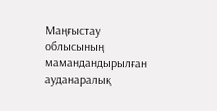Маңғыстау облысының мамандандырылған ауданаралық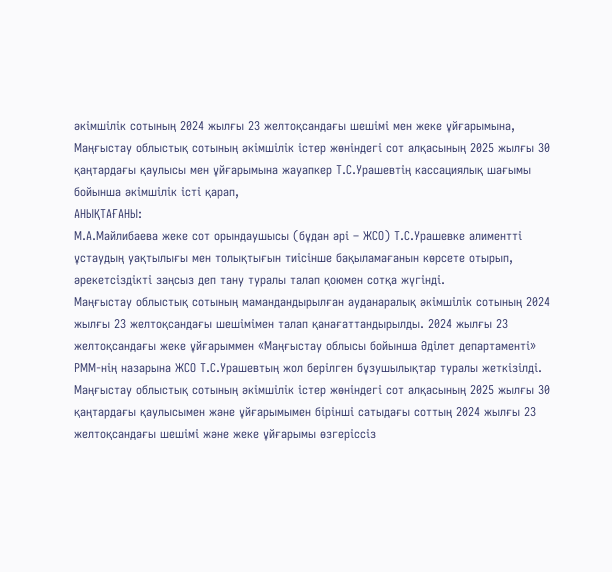әкімшілік сотының 2024 жылғы 23 желтоқсандағы шешімі мен жеке ұйғарымына, Маңғыстау облыстық сотының әкімшілік істер жөніндегі сот алқасының 2025 жылғы 30 қаңтардағы қаулысы мен ұйғарымына жауапкер Т.С.Урашевтің кассациялық шағымы бойынша әкімшілік істі қарап,
АНЫҚТАҒАНЫ:
М.А.Майлибаева жеке сот орындаушысы (бұдан әрі – ЖСО) Т.С.Урашевке алиментті ұстаудың уақтылығы мен толықтығын тиісінше бақыламағанын көрсете отырып, әрекетсіздікті заңсыз деп тану туралы талап қоюмен сотқа жүгінді.
Маңғыстау облыстық сотының мамандандырылған ауданаралық әкімшілік сотының 2024 жылғы 23 желтоқсандағы шешімімен талап қанағаттандырылды. 2024 жылғы 23 желтоқсандағы жеке ұйғарыммен «Маңғыстау облысы бойынша Әділет департаменті» РММ-нің назарына ЖСО Т.С.Урашевтың жол берілген бұзушылықтар туралы жеткізілді.
Маңғыстау облыстық сотының әкімшілік істер жөніндегі сот алқасының 2025 жылғы 30 қаңтардағы қаулысымен және ұйғарымымен бірінші сатыдағы соттың 2024 жылғы 23 желтоқсандағы шешімі және жеке ұйғарымы өзгеріссіз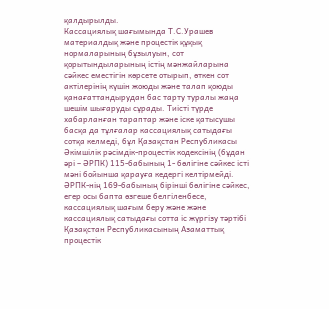қалдырылды.
Кассациялық шағымында Т.С.Урашев материалдық және процестік құқық нормаларының бұзылуын, сот қорытындыларының істің мәнжайларына сәйкес еместігін көрсете отырып, өткен сот актілерінің күшін жоюды және талап қоюды қанағаттандырудан бас тарту туралы жаңа шешім шығаруды сұрады. Тиісті түрде хабарланған тараптар және іске қатысушы басқа да тұлғалар кассациялық сатыдағы сотқа келмеді, бұл Қазақстан Республикасы Әкімшілік рәсімдік-процестік кодексінің (бұдан әрі – ӘРПК) 115-бабының 1- бөлігіне сәйкес істі мәні бойынша қарауға кедергі келтірмейді.
ӘРПК-нің 169-бабының бірінші бөлігіне сәйкес, егер осы бапта өзгеше белгіленбесе, кассациялық шағым беру және және кассациялық сатыдағы сотта іс жүргізу тәртібі Қазақстан Республикасының Азаматтық процестік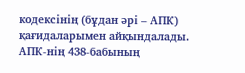кодексінің (бұдан әрі – АПК) қағидаларымен айқындалады.
АПК-нің 438-бабының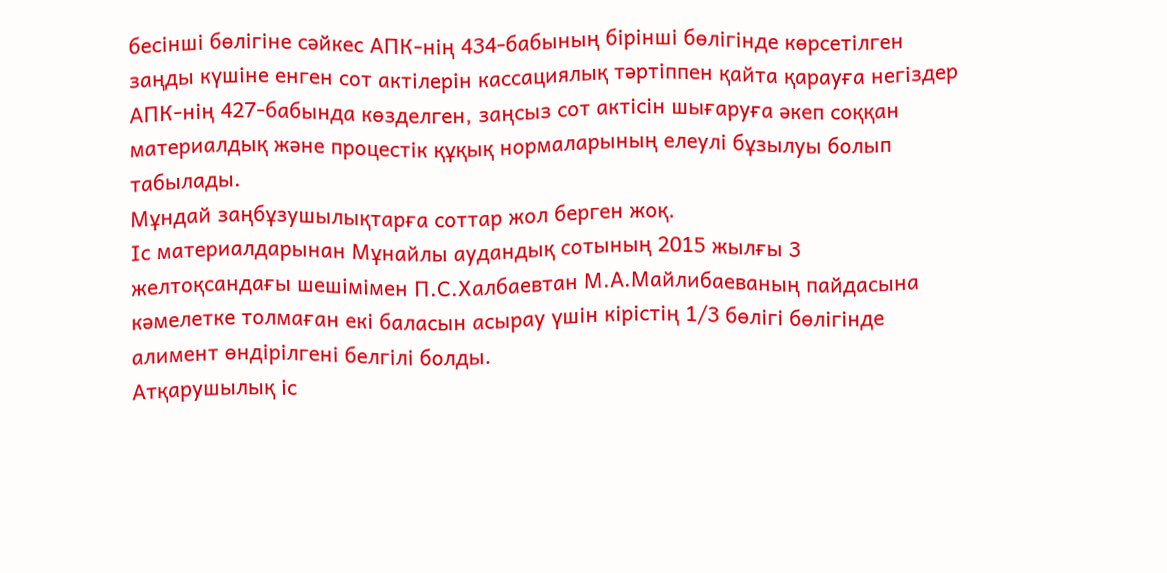бесінші бөлігіне сәйкес АПК-нің 434-бабының бірінші бөлігінде көрсетілген заңды күшіне енген сот актілерін кассациялық тәртіппен қайта қарауға негіздер АПК-нің 427-бабында көзделген, заңсыз сот актісін шығаруға әкеп соққан материалдық және процестік құқық нормаларының елеулі бұзылуы болып табылады.
Мұндай заңбұзушылықтарға соттар жол берген жоқ.
Іс материалдарынан Мұнайлы аудандық сотының 2015 жылғы 3 желтоқсандағы шешімімен П.С.Халбаевтан М.А.Майлибаеваның пайдасына кәмелетке толмаған екі баласын асырау үшін кірістің 1/3 бөлігі бөлігінде алимент өндірілгені белгілі болды.
Атқарушылық іс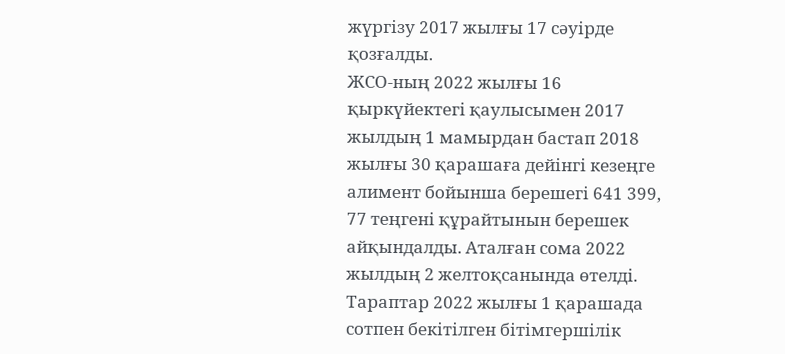жүргізу 2017 жылғы 17 сәуірде қозғалды.
ЖСО-ның 2022 жылғы 16 қыркүйектегі қаулысымен 2017 жылдың 1 мамырдан бастап 2018 жылғы 30 қарашаға дейінгі кезеңге алимент бойынша берешегі 641 399, 77 теңгені құрайтынын берешек айқындалды. Аталған сома 2022 жылдың 2 желтоқсанында өтелді. Тараптар 2022 жылғы 1 қарашада сотпен бекітілген бітімгершілік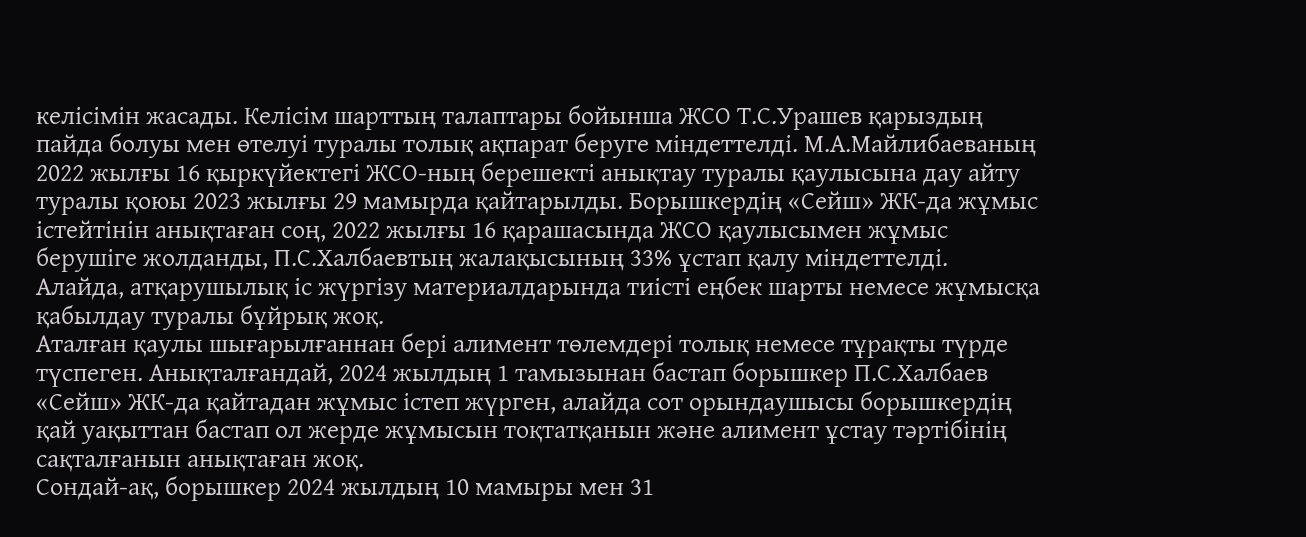келісімін жасады. Келісім шарттың талаптары бойынша ЖСО Т.С.Урашев қарыздың пайда болуы мен өтелуі туралы толық ақпарат беруге міндеттелді. М.А.Майлибаеваның 2022 жылғы 16 қыркүйектегі ЖСО-ның берешекті анықтау туралы қаулысына дау айту туралы қоюы 2023 жылғы 29 мамырда қайтарылды. Борышкердің «Сейш» ЖК-да жұмыс істейтінін анықтаған соң, 2022 жылғы 16 қарашасында ЖСО қаулысымен жұмыс берушіге жолданды, П.С.Халбаевтың жалақысының 33% ұстап қалу міндеттелді.
Алайда, атқарушылық іс жүргізу материалдарында тиісті еңбек шарты немесе жұмысқа қабылдау туралы бұйрық жоқ.
Аталған қаулы шығарылғаннан бері алимент төлемдері толық немесе тұрақты түрде түспеген. Анықталғандай, 2024 жылдың 1 тамызынан бастап борышкер П.С.Халбаев «Сейш» ЖК-да қайтадан жұмыс істеп жүрген, алайда сот орындаушысы борышкердің қай уақыттан бастап ол жерде жұмысын тоқтатқанын және алимент ұстау тәртібінің сақталғанын анықтаған жоқ.
Сондай-ақ, борышкер 2024 жылдың 10 мамыры мен 31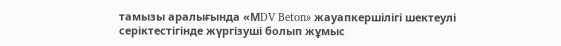тамызы аралығында «МDV Beton» жауапкершілігі шектеулі серіктестігінде жүргізуші болып жұмыс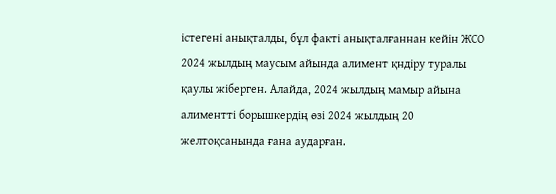істегені анықталды, бұл факті анықталғаннан кейін ЖСО 2024 жылдың маусым айында алимент қндіру туралы қаулы жіберген. Алайда, 2024 жылдың мамыр айына алиментті борышкердің өзі 2024 жылдың 20 желтоқсанында ғана аударған.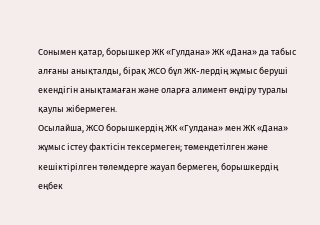Сонымен қатар, борышкер ЖК «Гулдана» ЖК «Дана» да табыс алғаны анықталды, бірақ ЖСО бұл ЖК-лердің жұмыс беруші екендігін анықтамаған және оларға алимент өндіру туралы қаулы жібермеген.
Осылайша, ЖСО борышкердің ЖК «Гулдана» мен ЖК «Дана» жұмыс істеу фактісін тексермеген; төмендетілген және кешіктірілген төлемдерге жауап бермеген, борышкердің еңбек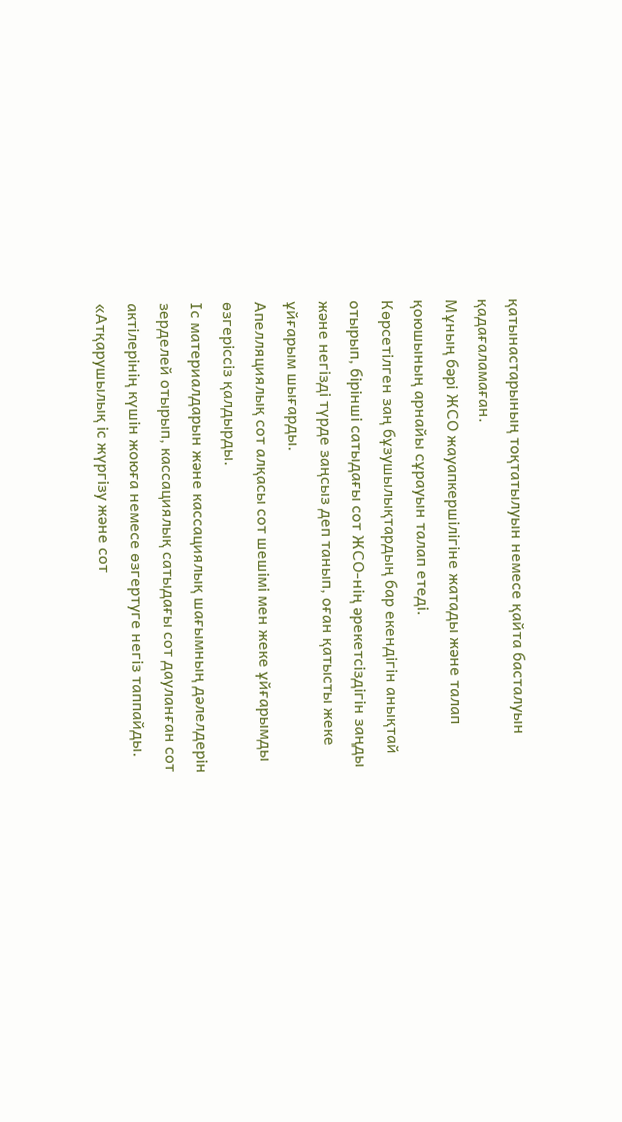қатынастарының тоқтатылуын немесе қайта басталуын қадағаламаған.
Мұның бәрі ЖСО жауапкершілігіне жатады және талап қоюшының арнайы сұрауын талап етеді.
Көрсетілген заң бұзушылықтардың бар екендігін анықтай отырып, бірінші сатыдағы сот ЖСО-нің әрекетсіздігін заңды және негізді түрде заңсыз деп танып, оған қатысты жеке ұйғарым шығарды.
Апелляциялық сот алқасы сот шешімі мен жеке ұйғарымды өзгеріссіз қалдырды.
Іс материалдарын және кассациялық шағымның дәлелдерін зерделей отырып, кассациялық сатыдағы сот дауланған сот актілерінің күшін жоюға немесе өзгертуге негіз таппайды.
«Атқарушылық iс жүргiзу және сот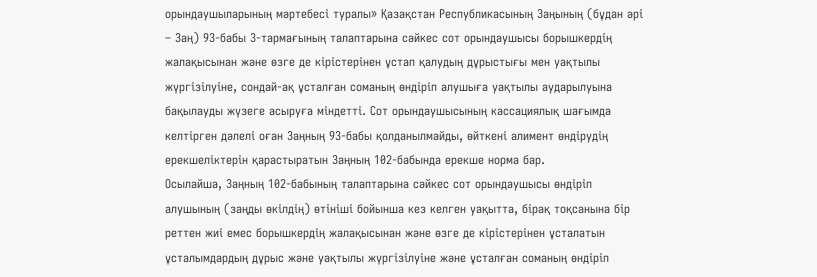орындаушыларының мәртебесi туралы» Қазақстан Республикасының Заңының (бұдан әрі – Заң) 93-бабы 3-тармағының талаптарына сәйкес сот орындаушысы борышкердің жалақысынан және өзге де кірістерінен ұстап қалудың дұрыстығы мен уақтылы жүргізілуіне, сондай-ақ ұсталған соманың өндіріп алушыға уақтылы аударылуына бақылауды жүзеге асыруға міндетті. Сот орындаушысының кассациялық шағымда келтірген дәлелі оған Заңның 93-бабы қолданылмайды, өйткені алимент өндірудің ерекшеліктерін қарастыратын Заңның 102-бабында ерекше норма бар.
Осылайша, Заңның 102-бабының талаптарына сәйкес сот орындаушысы өндіріп алушының (заңды өкілдің) өтініші бойынша кез келген уақытта, бірақ тоқсанына бір реттен жиі емес борышкердің жалақысынан және өзге де кірістерінен ұсталатын ұсталымдардың дұрыс және уақтылы жүргізілуіне және ұсталған соманың өндіріп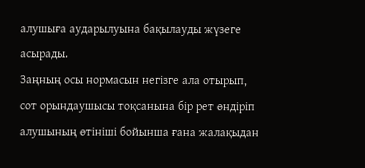алушыға аударылуына бақылауды жүзеге асырады.
Заңның осы нормасын негізге ала отырып, сот орындаушысы тоқсанына бір рет өндіріп алушының өтініші бойынша ғана жалақыдан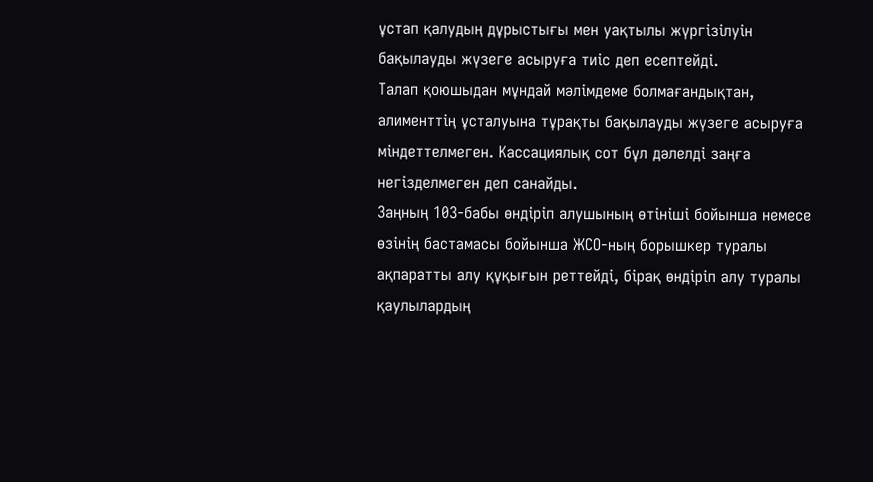ұстап қалудың дұрыстығы мен уақтылы жүргізілуін бақылауды жүзеге асыруға тиіс деп есептейді.
Талап қоюшыдан мұндай мәлімдеме болмағандықтан, алименттің ұсталуына тұрақты бақылауды жүзеге асыруға міндеттелмеген. Кассациялық сот бұл дәлелді заңға негізделмеген деп санайды.
Заңның 103-бабы өндіріп алушының өтініші бойынша немесе өзінің бастамасы бойынша ЖСО-ның борышкер туралы ақпаратты алу құқығын реттейді, бірақ өндіріп алу туралы қаулылардың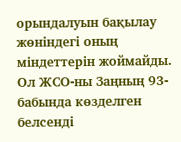орындалуын бақылау жөніндегі оның міндеттерін жоймайды. Ол ЖСО-ны Заңның 93-бабында көзделген белсенді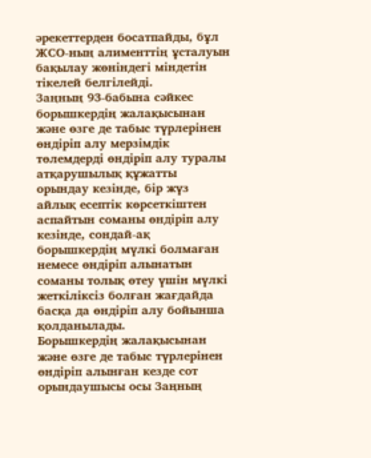әрекеттерден босатпайды, бұл ЖСО-ның алименттің ұсталуын бақылау жөніндегі міндетін тікелей белгілейді.
Заңның 93-бабына сәйкес борышкердің жалақысынан және өзге де табыс түрлерінен өндіріп алу мерзімдік төлемдерді өндіріп алу туралы атқарушылық құжатты орындау кезінде, бір жүз айлық есептік көрсеткіштен аспайтын соманы өндіріп алу кезінде, сондай-ақ борышкердің мүлкі болмаған немесе өндіріп алынатын соманы толық өтеу үшін мүлкі жеткіліксіз болған жағдайда басқа да өндіріп алу бойынша қолданылады.
Борышкердiң жалақысынан және өзге де табыс түрлерiнен өндiрiп алынған кезде сот орындаушысы осы Заңның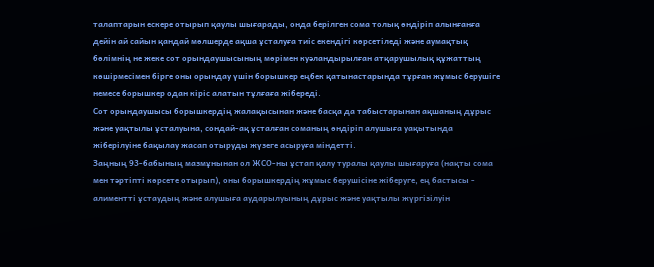талаптарын ескере отырып қаулы шығарады, онда берiлген сома толық өндiрiп алынғанға дейiн ай сайын қандай мөлшерде ақша ұсталуға тиiс екендiгi көрсетiледi және аумақтық бөлімнің не жеке сот орындаушысының мөрімен куәландырылған атқарушылық құжаттың көшірмесімен бірге оны орындау үшiн борышкер еңбек қатынастарында тұрған жұмыс берушiге немесе борышкер одан кіріс алатын тұлғаға жiбередi.
Сот орындаушысы борышкердiң жалақысынан және басқа да табыстарынан ақшаның дұрыс және уақтылы ұсталуына, сондай-ақ ұсталған соманың өндiрiп алушыға уақытында жiберiлуiне бақылау жасап отыруды жүзеге асыруға мiндеттi.
Заңның 93-бабының мазмұнынан ол ЖСО-ны ұстап қалу туралы қаулы шығаруға (нақты сома мен тәртіпті көрсете отырып), оны борышкердің жұмыс берушісіне жіберуге, ең бастысы - алиментті ұстаудың және алушыға аударылуының дұрыс және уақтылы жүргізілуін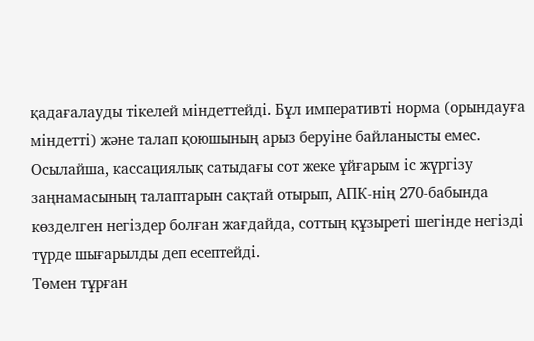қадағалауды тікелей міндеттейді. Бұл императивті норма (орындауға міндетті) және талап қоюшының арыз беруіне байланысты емес.
Осылайша, кассациялық сатыдағы сот жеке ұйғарым іс жүргізу заңнамасының талаптарын сақтай отырып, АПК-нің 270-бабында көзделген негіздер болған жағдайда, соттың құзыреті шегінде негізді түрде шығарылды деп есептейді.
Төмен тұрған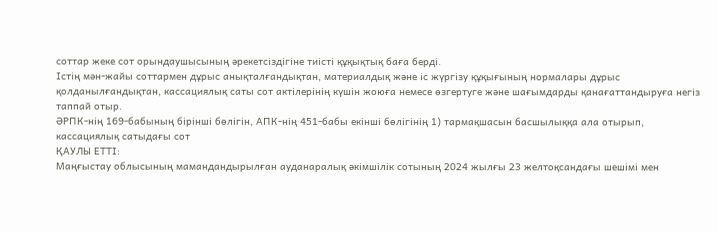соттар жеке сот орындаушысының әрекетсіздігіне тиісті құқықтық баға берді.
Істің мән-жайы соттармен дұрыс анықталғандықтан, материалдық және іс жүргізу құқығының нормалары дұрыс қолданылғандықтан, кассациялық саты сот актілерінің күшін жоюға немесе өзгертуге және шағымдарды қанағаттандыруға негіз таппай отыр.
ӘРПК-нің 169-бабының бірінші бөлігін, АПК-нің 451-бабы екінші бөлігінің 1) тармақшасын басшылыққа ала отырып, кассациялық сатыдағы сот
ҚАУЛЫ ЕТТІ:
Маңғыстау облысының мамандандырылған ауданаралық әкімшілік сотының 2024 жылғы 23 желтоқсандағы шешімі мен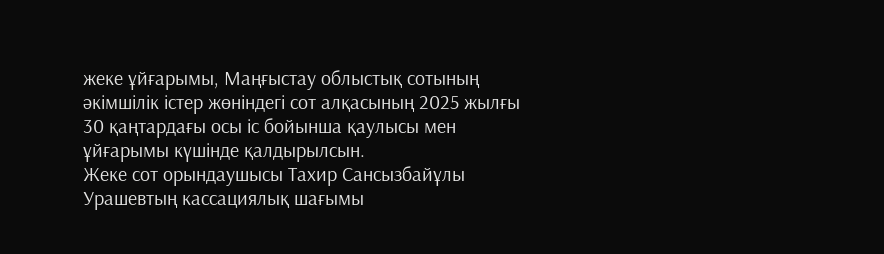жеке ұйғарымы, Маңғыстау облыстық сотының әкімшілік істер жөніндегі сот алқасының 2025 жылғы 30 қаңтардағы осы іс бойынша қаулысы мен ұйғарымы күшінде қалдырылсын.
Жеке сот орындаушысы Тахир Сансызбайұлы Урашевтың кассациялық шағымы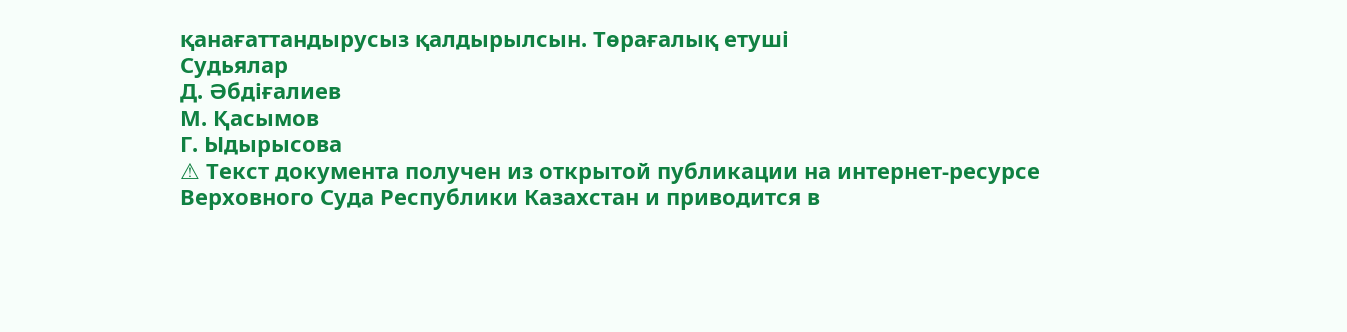қанағаттандырусыз қалдырылсын. Төрағалық етуші
Судьялар
Д. Әбдіғалиев
М. Қасымов
Г. Ыдырысова
⚠ Текст документа получен из открытой публикации на интернет-ресурсе Верховного Суда Республики Казахстан и приводится в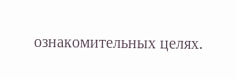ознакомительных целях.